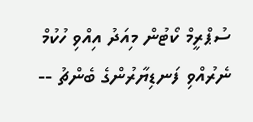ސުޕްރީމް ކޯޓުން މިއަދު އިއްވި ހުކުމް ނެރުއްވި ފަނޑިޔާރުންގެ ބެންޗު --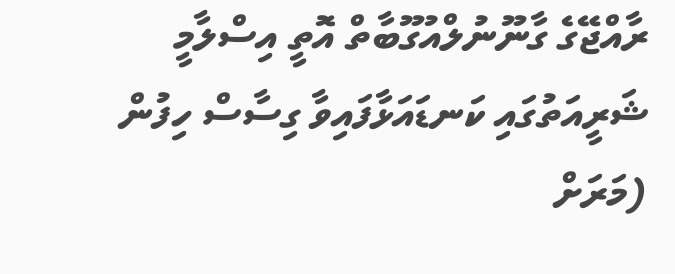ރާއްޖޭގެ ގާނޫނުލްއުގޫބާތް އޮތީ އިސްލާމީ ޝަރީއަތުގައި ކަނޑައަޅާފައިވާ ގިސާސް ހިފުން (މަރަށް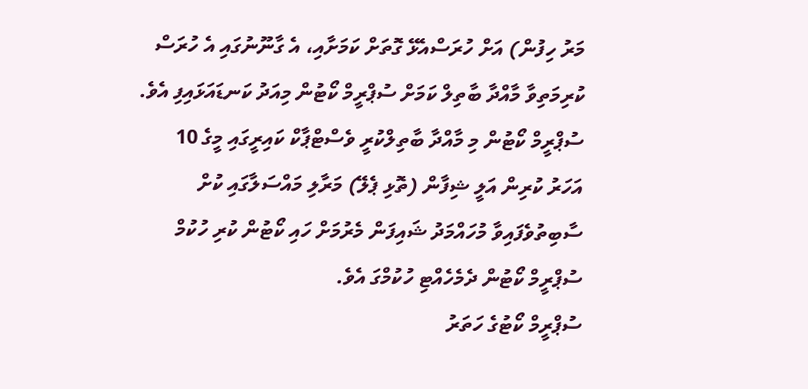މަރު ހިފުން) އަށް ހުރަސްއެޅޭ ގޮތަށް ކަމަށާއި، އެ ގާނޫނުގައި އެ ހުރަސް ކުރިމަތިވާ މާއްދާ ބާތިލް ކަމަށް ސުޕްރީމް ކޯޓުން މިއަދު ކަނޑައަޅައިފި އެވެ.
ސުޕްރީމް ކޯޓުން މި މާއްދާ ބާތިލްކުރީ ވެސްޓްޕާކް ކައިރީގައި މީގެ 10 އަހަރު ކުރިން އަލީ ޝިފާން (ތޮޅި ޕެލޭ) މަރާލި މައްސަލާގައި ކުށް ސާބިތުވެފައިވާ މުހައްމަދު ޝައިފަން މެރުމަށް ހައި ކޯޓުން ކުރި ހުކުމް ސުޕްރީމް ކޯޓުން ދެމެހެއްޓި ހުކުމްގަ އެވެ.
ސުޕްރީމް ކޯޓުގެ ހަތަރު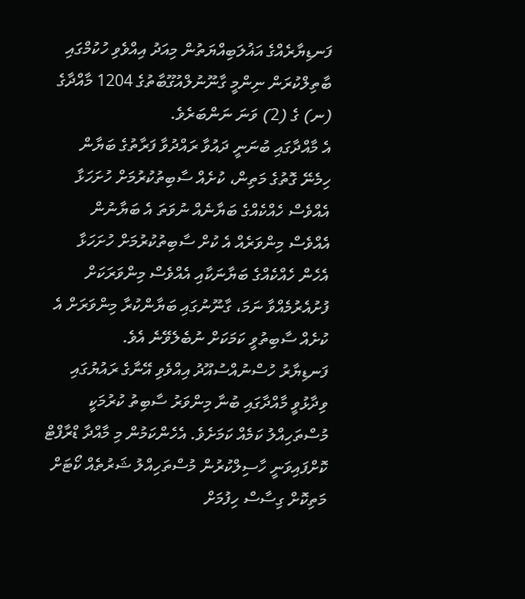ފަނޑިޔާރެއްގެ އަޣުލަބިއްޔަތުން މިއަދު އިއްވެވި ހުކުމްގައި ބާތިލްކުރަން ނިންމީ ގާނޫނުލްއުގޫބާތުގެ 1204 މާއްދާގެ (ނ) ގެ (2) ވަނަ ނަންބަރެވެ.
އެ މާއްދާގައި ބުނަނީ ދައުވާ ރައްދުވާ ފަރާތުގެ ބަޔާން ހިމެނޭ ގޮތުގެ މަތިން، ކުށެއް ސާބިތުކުރުމަށް ހުށަހަޅާ އެއްވެސް ހެއްކެއްގެ ބަޔާނެއް ނުވަތަ އެ ބަޔާނުން އެއްވެސް މިންވަރެއް އެ ކުށް ސާބިތުކުރުމަށް ހުށަހަޅާ އެހެން ހެއްކެއްގެ ބަޔާނަކާއި އެއްވެސް މިންވަރަކަށް ފުށުއެރުމެއްވާ ނަމަ، ގާނޫނުގައި ބަޔާންކުރާ މިންވަރަށް އެ ކުށެއް ސާބިތުވީ ކަމަކަށް ނުބެލެވޭނެ އެވެ.
ފަނޑިޔާރު ހުސްނުއްސުއޫދު އިއްވެވި އޭނާގެ ރައުޔުގައި ވިދާޅުވީ މާއްދާގައި ބުނާ މިންވަރު ސާބިތު ކުރުމަކީ މުސްތަހިއްލު ކަމެއް ކަމަށެވެ. އެހެންކަމުން މި މާއްދާ ޑްރާފްޓް ކޮށްފައިވަނީ ހާސިލްކުރުން މުސްތަހިއްލު ޝަރުތެއް ކޯޓަށް މަތިކޮށް ގިސާސް ހިފުމަށް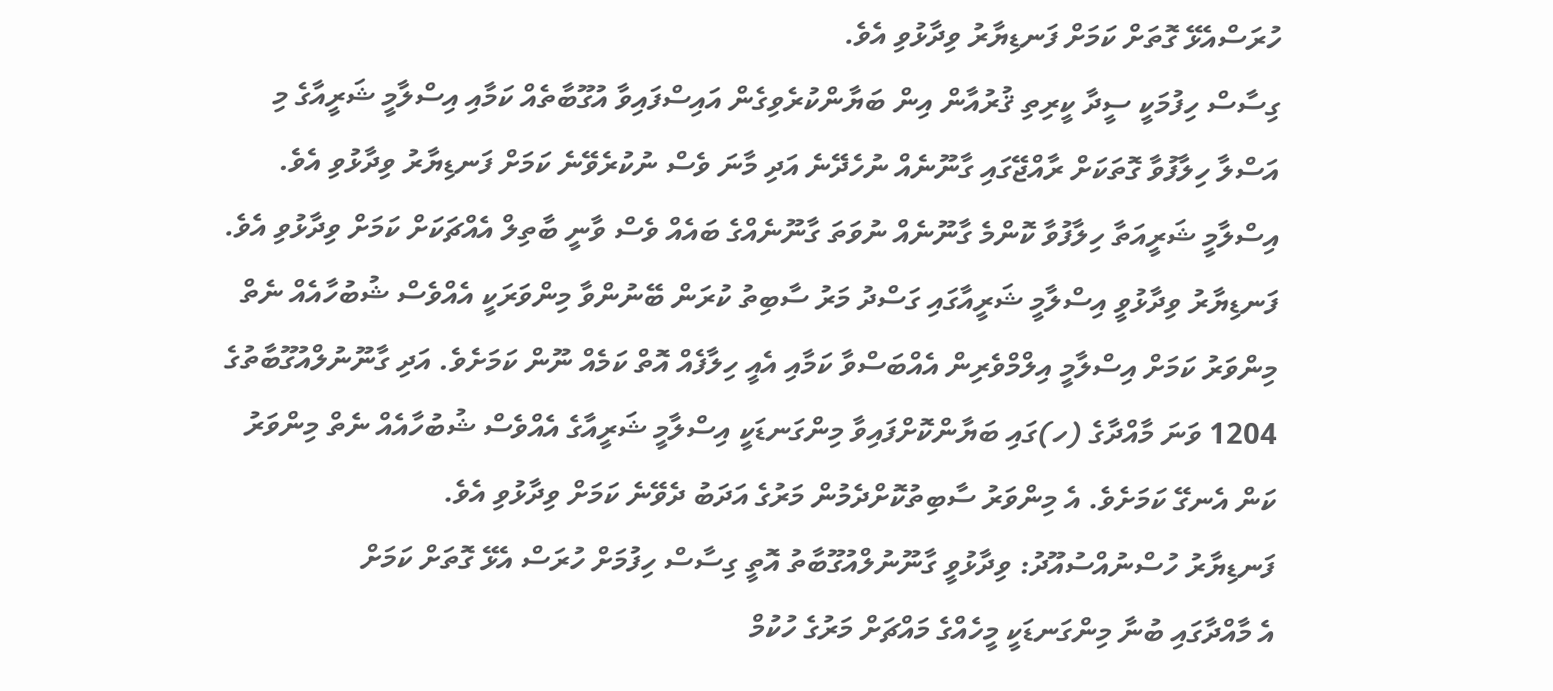ހުރަސްއެޅޭ ގޮތަށް ކަމަށް ފަނޑިޔާރު ވިދާޅުވި އެވެ.
ގިސާސް ހިފުމަކީ ސީދާ ކީރިތި ޤުރުއާން އިން ބަޔާންކުރެވިގެން އައިސްފައިވާ އުގޫބާތެއް ކަމާއި އިސްލާމީ ޝަރީއާގެ މި އަސްލާ ހިލާފުވާ ގޮތަކަށް ރާއްޖޭގައި ގާނޫނެއް ނުހެދޭނެ އަދި މާނަ ވެސް ނުކުރެވޭނެ ކަމަށް ފަނޑިޔާރު ވިދާޅުވި އެވެ. އިސްލާމީ ޝަރީއަތާ ހިލާފުވާ ކޮންމެ ގާނޫނެއް ނުވަތަ ގާނޫނެއްގެ ބައެއް ވެސް ވާނީ ބާތިލް އެއްޗަކަށް ކަމަށް ވިދާޅުވި އެވެ.
ފަނޑިޔާރު ވިދާޅުވީ އިސްލާމީ ޝަރީއާގައި ގަސްދު މަރު ސާބިތު ކުރަން ބޭނުންވާ މިންވަރަކީ އެއްވެސް ޝުބުހާއެއް ނެތް މިންވަރު ކަމަށް އިސްލާމީ އިލްމްވެރިން އެއްބަސްވާ ކަމާއި އެއީ ހިލާފެއް އޮތް ކަމެއް ނޫން ކަމަށެވެ. އަދި ގާނޫނުލްއުގޫބާތުގެ 1204 ވަނަ މާއްދާގެ (ހ)ގައި ބަޔާންކޮށްފައިވާ މިންގަނޑަކީ އިސްލާމީ ޝަރީއާގެ އެއްވެސް ޝުބުހާއެއް ނެތް މިންވަރު ކަން އެނގޭ ކަމަށެވެ. އެ މިންވަރު ސާބިތުކޮށްދެމުން މަރުގެ އަދަބު ދެވޭނެ ކަމަށް ވިދާޅުވި އެވެ.
ފަނޑިޔާރު ހުސްނުއްސުއޫދު: ވިދާޅުވީ ގާނޫނުލްއުގޫބާތު އޮތީ ގިސާސް ހިފުމަށް ހުރަސް އެޅޭ ގޮތަށް ކަމަށް
އެ މާއްދާގައި ބުނާ މިންގަނޑަކީ މީހެއްގެ މައްޗަށް މަރުގެ ހުކުމް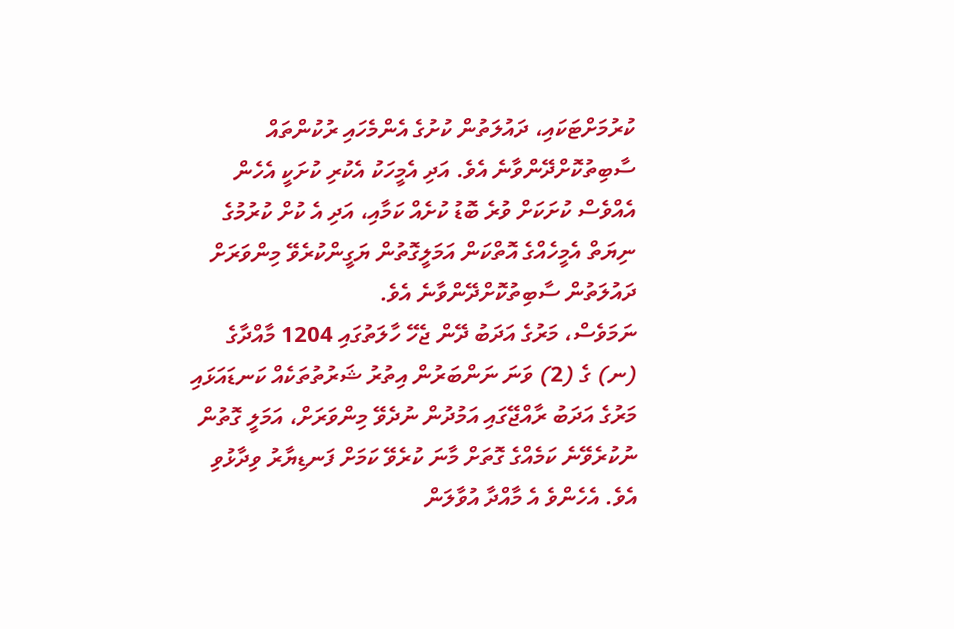ކުރުމަށްޓަކައި، ދައުލަތުން ކުށުގެ އެންމެހައި ރުކުންތައް ސާބިތުކޮށްދޭންވާނެ އެވެ. އަދި އެމީހަކު އެކުރި ކުށަކީ އެހެން އެއްވެސް ކުށަކަށް ވުރެ ބޮޑު ކުށެއް ކަމާއި، އަދި އެ ކުށް ކުރުމުގެ ނިޔަތް އެމީހެއްގެ އޮތްކަން އަމަލީގޮތުން ޔަގީންކުރެވޭ މިންވަރަށް ދައުލަތުން ސާބިތުކޮށްދޭންވާނެ އެވެ.
ނަމަވެސް، މަރުގެ އަދަބު ދޭން ޖެހޭ ހާލަތުގައި 1204 މާއްދާގެ (ނ) ގެ (2) ވަނަ ނަންބަރުން އިތުރު ޝަރުތުތަކެއް ކަނޑައަޅައި މަރުގެ އަދަބު ރާއްޖޭގައި އަމުދުން ނުދެވޭ މިންވަރަށް، އަމަލީ ގޮތުން ނުކުރެވޭނެ ކަމެއްގެ ގޮތަށް މާނަ ކުރެވޭ ކަމަށް ފަނޑިޔާރު ވިދާޅުވި އެވެ. އެހެންވެ އެ މާއްދާ އުވާލަން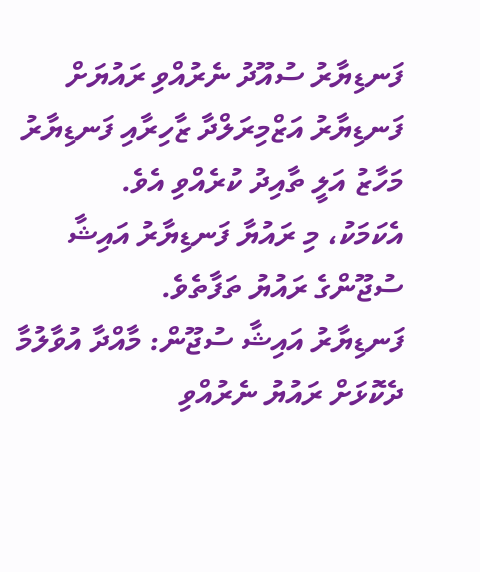ފަނޑިޔާރު ސުއޫދު ނެރުއްވި ރައުޔަށް ފަނޑިޔާރު އަޒްމިރަލްދާ ޒާހިރާއި ފަނޑިޔާރު މަހާޒު އަލީ ތާއިދު ކުރެއްވި އެވެ.
އެކަމަކު، މި ރައުޔާ ފަނޑިޔާރު އައިޝާ ސުޖޫންގެ ރައުޔު ތަފާތެވެ.
ފަނޑިޔާރު އައިޝާ ސުޖޫން: މާއްދާ އުވާލުމާ ދެކޮޅަށް ރައުޔު ނެރުއްވި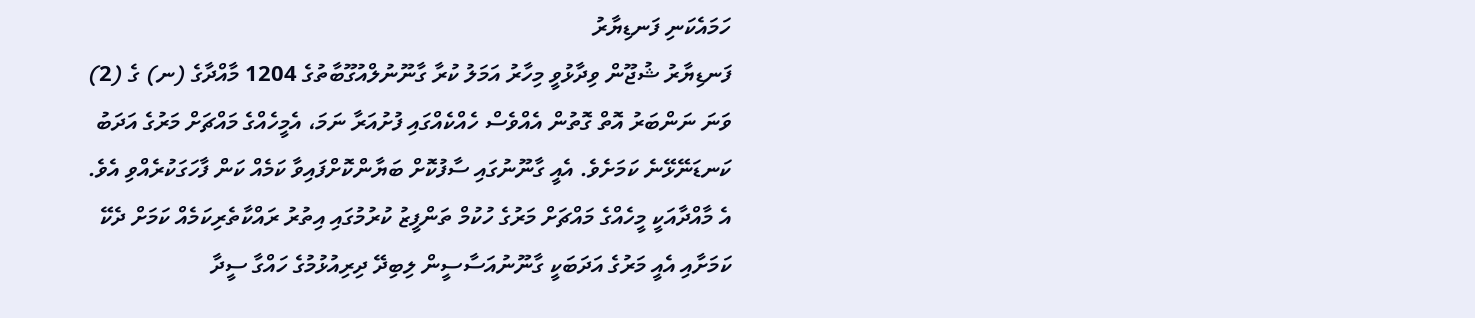ހަމައެކަނި ފަނޑިޔާރު
ފަނޑިޔާރު ޝުޖޫން ވިދާޅުވީ މިހާރު އަމަލު ކުރާ ގާނޫނުލްއުގޫބާތުގެ 1204 މާއްދާގެ (ނ) ގެ (2) ވަނަ ނަންބަރު އޮތް ގޮތުން އެއްވެސް ހެއްކެއްގައި ފުށުއަރާ ނަމަ، އެމީހެއްގެ މައްޗަށް މަރުގެ އަދަބު ކަނޑަނޭޅޭނެ ކަމަށެވެ. އެއީ ގާނޫނުގައި ސާފުކޮށް ބަޔާންކޮށްފައިވާ ކަމެއް ކަން ފާހަގަކުރެއްވި އެވެ.
އެ މާއްދާއަކީ މީހެއްގެ މައްޗަށް މަރުގެ ހުކުމް ތަންފީޒު ކުރުމުގައި އިތުރު ރައްކާތެރިކަމެއް ކަމަށް ދެކޭ ކަމަށާއި އެއީ މަރުގެ އަދަބަކީ ގާނޫނުއަސާސީން ލިބިދޭ ދިރިއުޅުމުގެ ހައްގާ ސީދާ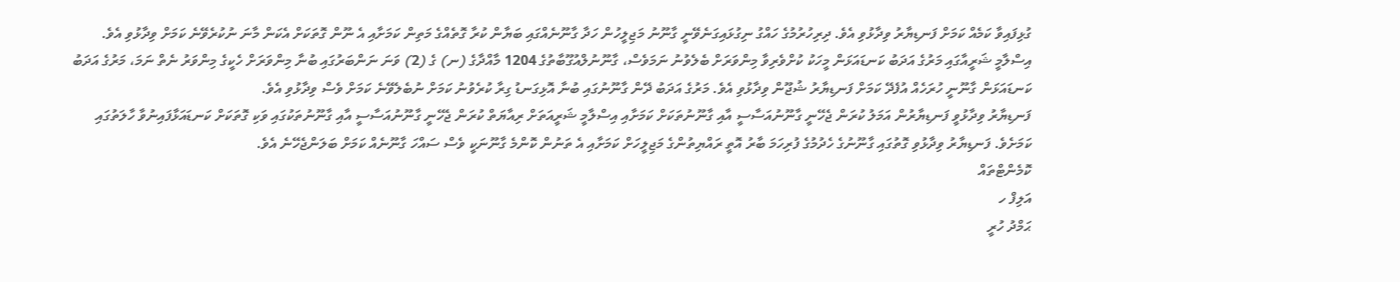ގުޅިފައިވާ ކަމެއް ކަމަށް ފަނޑިޔާރު ވިދާޅުވި އެވެ. ދިރިހުރުމުގެ ހައްގު ނިގުޅައިގަނެވޭނީ ގާނޫނު މަޖިލީހުން ހަދާ ގާނޫނެއްގައި ބަޔާން ކުރާ ގޮތެއްގެ މަތިން ކަމަށާއި އެ ނޫން ގޮތަކަށް އެކަން މާނަ ނުކުރެވޭނެ ކަމަށް ވިދާޅުވި އެވެ.
އިސްލާމީ ޝަރީއާގައި މަރުގެ އަދަބު ކަނޑައަޅަން މީހަކު ކުށްވެރިވާ މިންވަރަށް ބެލެވުނު ނަމަވެސް، ގާނޫނުލްއުގޫބާތުގެ 1204 މާއްދާގެ (ނ) ގެ (2) ވަނަ ނަންބަރުގައި ބުނާ މިންވަރަށް ހެކީގެ މިންވަރު ނެތް ނަމަ، މަރުގެ އަދަބު ކަނޑައަޅަން ގާނޫނީ ހުރަހެއް އުފެދޭ ކަމަށް ފަނޑިޔާރު ޝުޖޫން ވިދާޅުވި އެވެ. މަރުގެ އަދަބު ދޭން ގާނޫނުގައި ބުނާ އޮޅިގަނޑު ގިރާ ކުރެވުނު ކަމަށް ނުބެލެވޭނެ ކަމަށް ވެސް ވިދާޅުވި އެވެ.
ފަނޑިޔާރު ވިދާޅުވީ ފަނޑިޔާރުން އަމަލު ކުރަން ޖެހޭނީ ގާނޫނުއަސާސީ އާއި ގާނޫނުތަކަށް ކަމަށާއި އިސްލާމީ ޝަރީއަތަށް ރިއާޔަތް ކުރަން ޖެހޭނީ ގާނޫނުއަސާސީ އާއި ގާނޫނުތަކުގައި ވަކި ގޮތަކަށް ކަނޑައަޅާފައިނުވާ ހާލަތުގައި ކަމަށެވެ. ފަނޑިޔާރު ވިދާޅުވި ގޮތުގައި ގާނޫނުގެ ހެދުމުގެ ފުރިހަމަ ބާރު އޮތީ ރައްޔިތުންގެ މަޖިލީހަށް ކަމަށާއި އެ ތަނުން ކޮންމެ ގާނޫނަކީ ވެސް ސައްހަ ގާނޫނެއް ކަމަށް ބަލަންޖެހޭނެ އެވެ.
ކޮމެންޓްތައް
އަލިފް ހ
ޙަމްދު ހުރީ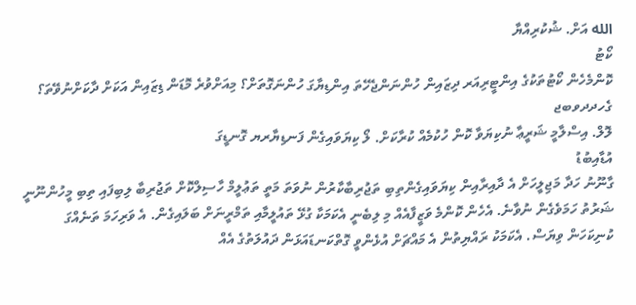الله އަށް. ޝުކުރިއްޔާ
ކޯޓު
ކޮންމެހެން ކޯޓުތަކުގެ އިންޓީރިއަރ ދިޒައިން ހުންނަންޖެހޭތަ އިންޑިޔާގަ ހުންނަގޮތަށް؟ މިއަށްވުރެ މޮޑަން ޑިޒައިން އަކަށް ދާކަށްނުވޭތަ؟
ގެހދދވބޖ
ލޮލް. އިސްލާމީ ޝަރީޢާ ނުކިޔަވާ ކޮން ހުކުމެއް ކުރާކަށް. ލޯ ކިޔަވައިގެން ފަނޑިޔާރޔ ގޮނޑީގަ
އުޑާއިބުޑު
ގާނޫނު ހަދާ މަޖިލީހަށް އެ ދާއިރާއިން ކިޔަވައިގެންތިބި ތަޖުރިބާކާރުން ނުވަތަ މަތީ ތަޢުލީމް ހާސިލްކޮށް ތަޖުރިބާ ލިބިފައި ތިބި މީހުންނޫނީ ޝަރުތު ހަމަވެގެން ނުވާނެ. އެހެން ކޮންމެ ވަޒީފާއެއް މި ލިބެނީ އެކަމަކާ ގުޅޭ ތައުލީމާއި ތަމްރީނަށް ބަލައިގެން. އެ ވަރިހަމަ ތަނެއްގަ ކުނިކަހަން ވިޔަސް. އެކަމަކު ރައްޔިތުން އެ މައްޗަށް އުޅެންވީ ގޮތްކަނޑައަޅަން ދައުލަތުގެ އެއް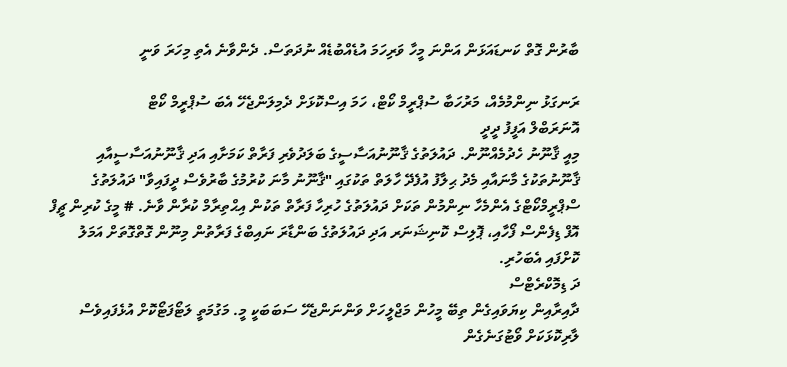ބާރުން ގޮތް ކަނޑައަޅަން އަންނަ މީހާ ވަރިހަމަ އުޑެއްބުޑެއް ނުދަތަސް. ދެންވާނެ އެތި މިހަރަ ވަނީ

ރަނގަޅު ނިންމުމެއް، މަރުހަބާ ސުޕްރީމް ކޯޓް، ހަމަ އިސްކޮޅަށް ދެމިލަންޖެހޭ އެބަ ސުޕްރީމް ކޯޓް
އޮނަރަބްލް އަފީފު ދީދީ
މިއީ ޤާނޫނު ހެދުމެއްނޫން. ދައުލަތުގެ ޤާނޫނުއަސާސީގެ ބަލަދުވެރި ފަރާތް ކަމަށާއި އަދި ޤާނޫނުއަސާސީއާއި ޤާނޫނުތަކުގެ މާނައާއި މެދު ޙިލާފު އުފެދޭ ހާލަތް ތަކުގައި "ޤާނޫނު މާނަ ކުރުމުގެ ބާރުވެސް ދީފައިވާ" ދައުލަތުގެ ސްޕްރީމްކޯޓްގެ އެންމެހާ ނިންމުން ތަކަށް ދައުލަތުގެ ހުރިހާ ފަރާތް ތަކުން އިޙްތިރާމް ކުރާން ވާނެ. # މީގެ ކުރިން ޗީފް އޮފް ޑިފެންސް ފޯހާއި، ޕޮލިސް ކޮނިޝަނަރ އަދި ދައުލަތުގެ ބަންޑާރަ ނައިބްގެ ފަރާތުން މިނޫން ގޮތްގޮތަށް އަމަލު ކޮށްފައި އެބަހުރި.
ދަ ޑިމޮކްރެޓްސް
ދާއިރާއިން ކިޔަވައިގެން ތިބޭ މީހުން މަޖްލީހަށް ވަންނަންޖެހޭ ސަބަބަކީ މީ. މަގުމަތީ ލަޓޯފަޓޯކޮށް އުޅެފައިވެސް ލާރިކޮޅަކަށް ވޯޓުގަނެގެން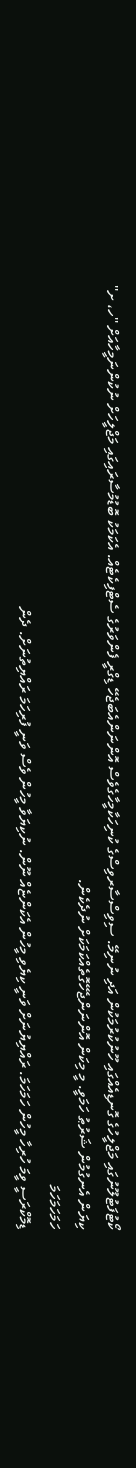ކޯޓުފަޓުލޫނުގައި މަޖްލީހުގެ ގޮނޑިއެއްގައި ހޫނުކުރުމަކުން އަދި ނުނިމޭ. ސިވިސްސާރވިސްގެ ކުނިހަކާމީހާގެވެސް އޮންނަންއެބަޖެހޭ ޑިގްރީ ފެންވަރުގެ ސެޓްފިކެޓެއް. އެކަމަކު ބޮޑުމުސާރައިގައި މަޖްލީހަށް ނުކުންނަމީހާއަށް ''ހ، ށ'' ކިޔަން އެނގުމުން ޝަރުޠު ހަމަވީ. މީ މިކަން އޮންނަންޖެހޭގޮތެއްކަމަކަށް ނުދެކެން.
ހަމަހަމަހަމަ
ޑިމޮކްރަސީ ވީމަ ހުރިހާ މީހުން ހަމަހަމަ. ރައްޔިޔުނަށް ވަނީ ކިޔެވި މީހުން އެކަންޏެއް ނޫން. ނުކިޔަވާ މީހުން ވެސް ވަނީ ފުރިހަމަ ރައްޔިތުނަށް. ދެން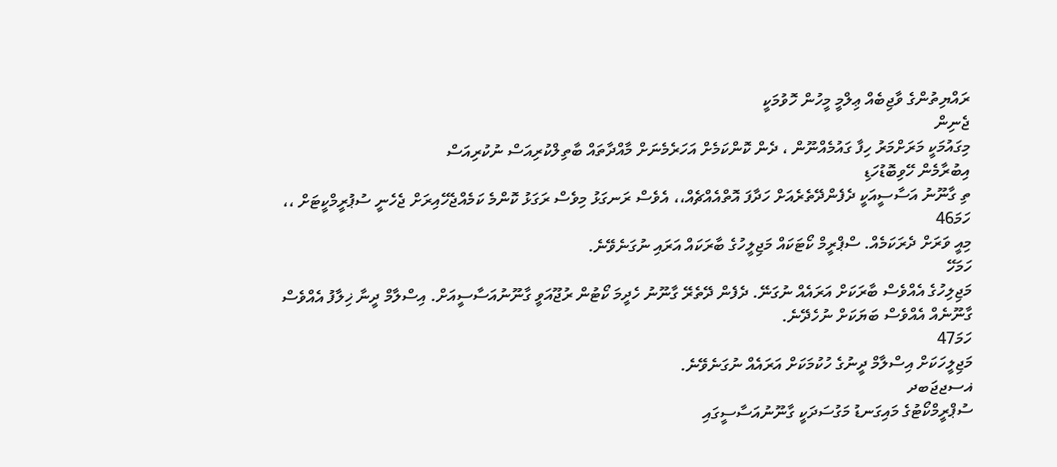ރައްޔިތުންގެ ވާޖިބެއް ޢިލްމީ މީހުން ހޮވުމަކީ
ޖެނިން
މިގައުމަކީ މަރަށްމަރު ހިފާ ގައުމެއްނޫން ، ދެން ކޮންކަމެށް އަހަރެމެނަށް މާއްދާތައް ބާތިލްކުރިއަސް ނުކުރިއަސް
އިބުރާމެން ހޭވިބޮޑުހަޑި
ތި ގާނޫނު އަސާސީއަކީ ދެފެންދޭތެރެއަށް ހަދާފަ އޮތްއެއްޗެއް،، އެވެސް ރަނގަޅު މިވެސް ރަގަޅު ކޮންމެ ކަމެއްޖެހޭއިރަށް ޖެހެނީ ސުޕުރީމްކީޓަށް ،،
ހަމަ46
މިއީ ވަރަށް ދެރަކަމެއް. ސްޕްރީމް ކޯޓަކައް މަޖިލީހުގެ ބާރަކައް އަރައި ނުގަނެވޭނެ.
ހަމަހޭ
މަޖިލިހުގެ އެއްވެސް ބާރަކަށް އަރައެއް ނުގަނޭ. ދެފެން ދޭތެރޭ ގާނޫނު ހެދީމަ ކޯޓުން ރުޖޫއަވީ ގާނޫނުއަސާސީއަށް. އިސްލާމް ދީނާ ޚިލާފު އެއްވެސް ގާނޫނެއް އެއްވެސް ބަޔަކަށް ނުހެދޭނެ.
ހަމަ47
މަޖިލީހަކަށް އިސްލާމް ދީނުގެ ހުކުމަކަށް އަރައެއް ނުގަނެވޭނެ.
ޣސޖޖަބދ
ސުޕްރީމްކޯޓުގެ މައިގަނޑު މަގުސަދަކީ ގާނޫނުއަސާސީގައި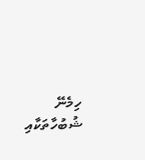ހިމެނޭ ޝުބުހާތަކާއި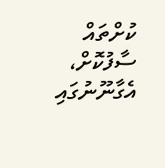ކުށްތައް ސާފުކޮށް، އެގާނޫނުގައި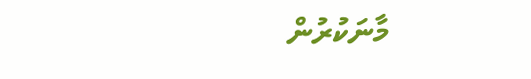މާނަކުރުން